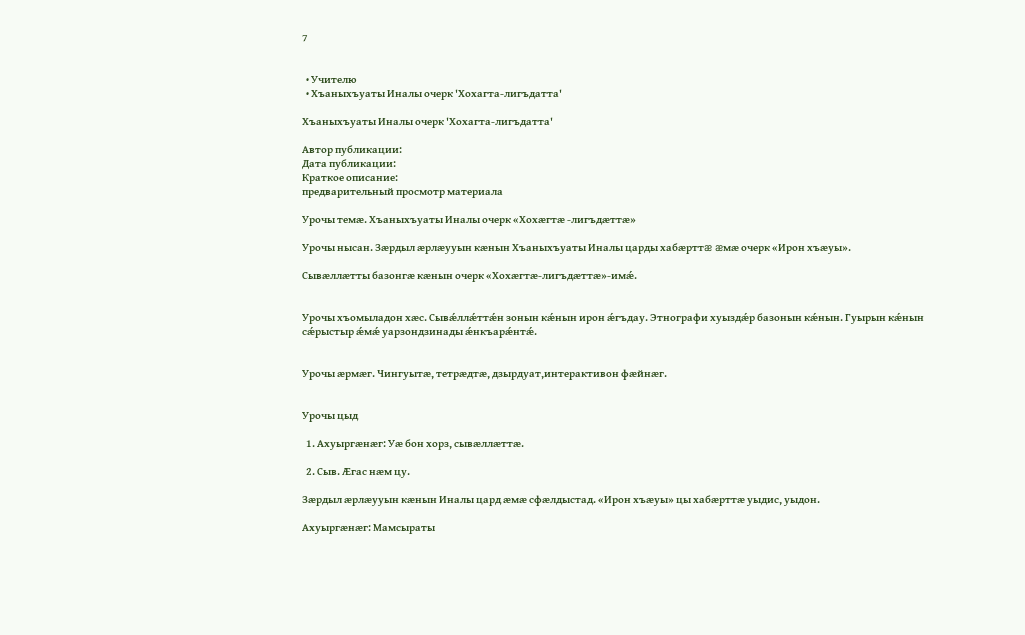7


  • Учителю
  • Хъаныхъуаты Иналы очерк 'Хохагта-лигъдатта'

Хъаныхъуаты Иналы очерк 'Хохагта-лигъдатта'

Автор публикации:
Дата публикации:
Краткое описание:
предварительный просмотр материала

Урочы темæ. Хъаныхъуаты Иналы очерк «Хохæгтæ -лигъдæттæ»

Урочы нысан. Зæрдыл æрлæууын кæнын Хъаныхъуаты Иналы царды хабæрттæ æмæ очерк «Ирон хъæуы».

Сывæллæтты базонгæ кæнын очерк «Хохæгтæ-лигъдæттæ»-имǽ.


Урочы хъомыладон хæс. Сывǽллǽттǽн зонын кǽнын ирон ǽгъдау. Этнографи хуыздǽр базонын кǽнын. Гуырын кǽнын сǽрыстыр ǽмǽ уарзондзинады ǽнкъарǽнтǽ.


Урочы æрмæг. Чингуытæ, тетрæдтæ, дзырдуат,интерактивон фæйнæг.


Урочы цыд

  1. Ахуыргæнæг: Уæ бон хорз, сывæллæттæ.

  2. Сыв. Æгас нæм цу.

Зæрдыл æрлæууын кæнын Иналы цард æмæ сфæлдыстад. «Ирон хъæуы» цы хабæрттæ уыдис, уыдон.

Ахуыргæнæг: Мамсыраты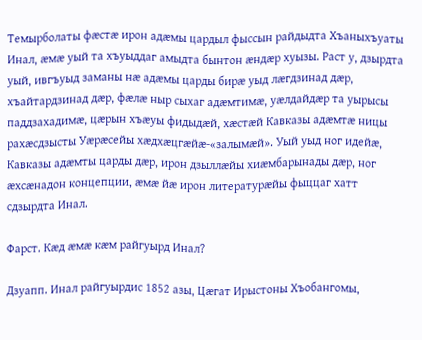Темырболаты фæстæ ирон адæмы цардыл фыссын райдыдта Хъаныхъуаты Инал, æмæ уый та хъуыддаг амыдта бынтон æндæр хуызы. Раст у, дзырдта уый, ивгъуыд заманы нæ адæмы царды бирæ уыд лæгдзинад дæр, хъайтардзинад дæр, фæлæ ныр сыхаг адæмтимæ, уæлдайдæр та уырысы паддзахадимæ, цæрын хъæуы фидыдæй, хæстæй Кавказы адæмтæ ницы рахæсдзысты Уæрæсейы хæдхæцгæйæ-«залымæй». Уый уыд ног идейæ, Кавказы адæмты царды дæр, ирон дзыллæйы хиæмбарынады дæр, ног æхсæнадон концепции, æмæ йæ ирон литературæйы фыццаг хатт сдзырдта Инал.

Фарст. Кæд æмæ кæм райгуырд Инал?

Дзуапп. Инал райгуырдис 1852 азы, Цæгат Ирыстоны Хъобангомы,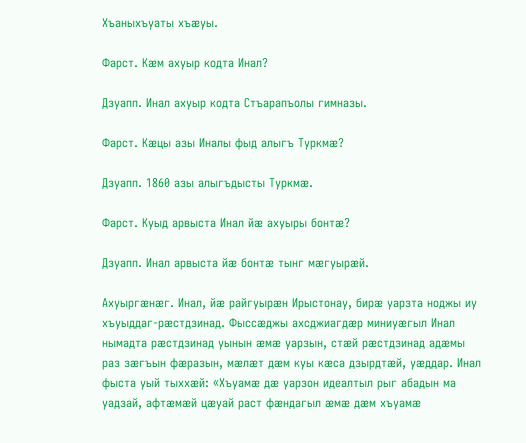Хъаныхъуаты хъæуы.

Фарст. Кæм ахуыр кодта Инал?

Дзуапп. Инал ахуыр кодта Стъарапъолы гимназы.

Фарст. Кæцы азы Иналы фыд алыгъ Туркмæ?

Дзуапп. 1860 азы алыгъдысты Туркмæ.

Фарст. Куыд арвыста Инал йæ ахуыры бонтæ?

Дзуапп. Инал арвыста йæ бонтæ тынг мæгуырæй.

Ахуыргæнæг. Инал, йæ райгуырæн Ирыстонау, бирæ уарзта ноджы иу хъуыддаг-рæстдзинад. Фыссæджы ахсджиагдæр миниуæгыл Инал нымадта рæстдзинад уынын æмæ уарзын, стæй рæстдзинад адæмы раз зæгъын фæразын, мæлæт дæм куы кæса дзырдтæй, уæддар. Инал фыста уый тыххæй: «Хъуамæ дæ уарзон идеалтыл рыг абадын ма уадзай, афтæмæй цæуай раст фæндагыл æмæ дæм хъуамæ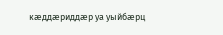кæддæриддæр уа уыйбæрц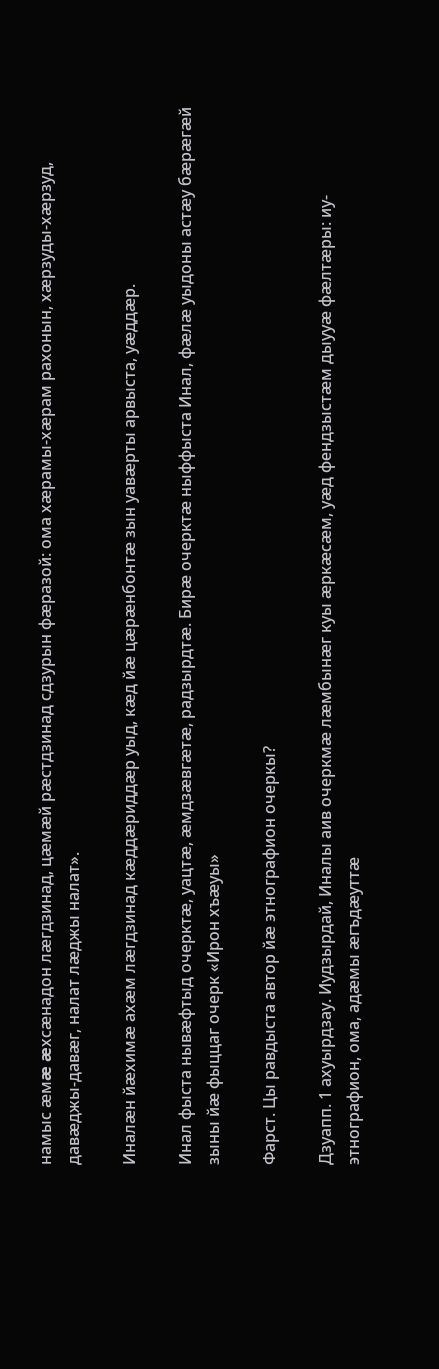намыс æмæ æхсæнадон лæгдзинад, цæмæй рæстдзинад сдзурын фæразой: ома хæрамы-хæрам рахонын, хæрзуды-хæрзуд, давæджы-давæг, налат лæджы налат».

Иналæн йæхимæ ахæм лæгдзинад кæддæриддæр уыд, кæд йæ цæрæнбонтæ зын уавæрты арвыста, уæддæр.

Инал фыста нывæфтыд очерктæ, уацтæ, æмдзæвгæтæ, радзырдтæ. Бирæ очерктæ ныффыста Инал, фæлæ уыдоны астæу бæрæгæй зыны йæ фыццаг очерк «Ирон хъæуы»

Фарст. Цы равдыста автор йæ этнографион очеркы?

Дзуапп. 1 ахуырдзау. Иудзырдай, Иналы аив очеркмæ лæмбынæг куы æркæсæм, уæд фендзыстæм дыууæ фæлтæры: иу- этнографион, ома, адæмы æгъдæуттæ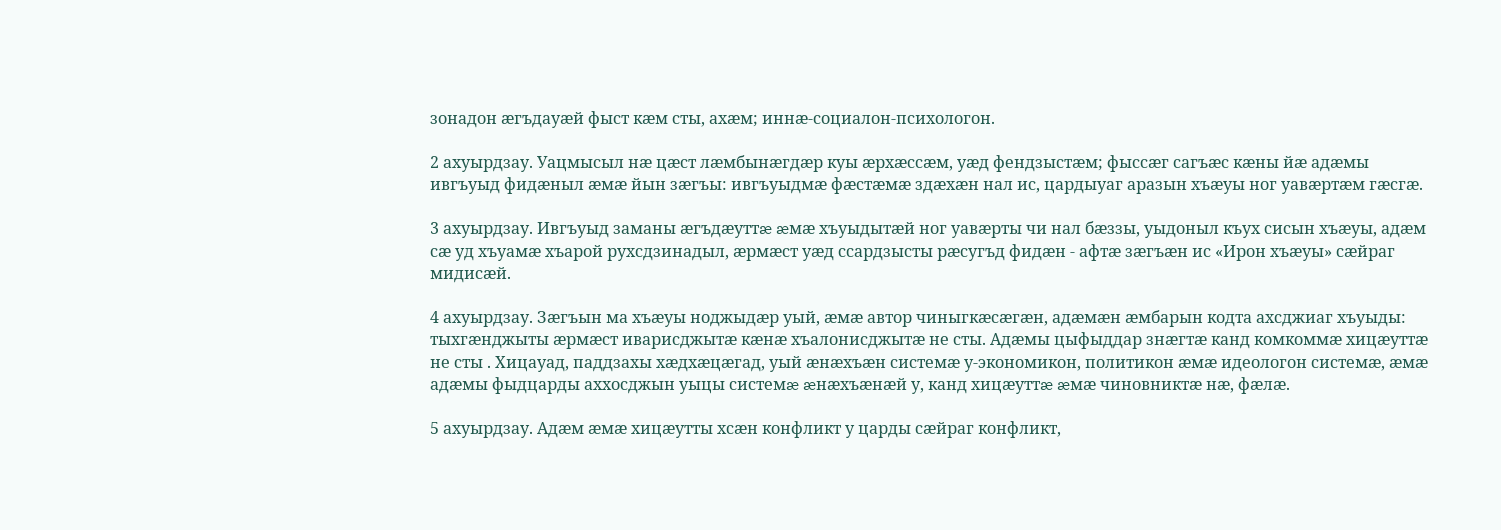зонадон æгъдауæй фыст кæм сты, ахæм; иннæ-социалон-психологон.

2 ахуырдзау. Уацмысыл нæ цæст лæмбынæгдæр куы æрхæссæм, уæд фендзыстæм; фыссæг сагъæс кæны йæ адæмы ивгъуыд фидæныл æмæ йын зæгъы: ивгъуыдмæ фæстæмæ здæхæн нал ис, цардыуаг аразын хъæуы ног уавæртæм гæсгæ.

3 ахуырдзау. Ивгъуыд заманы æгъдæуттæ æмæ хъуыдытæй ног уавæрты чи нал бæззы, уыдоныл къух сисын хъæуы, адæм сæ уд хъуамæ хъарой рухсдзинадыл, æрмæст уæд ссардзысты рæсугъд фидæн - афтæ зæгъæн ис «Ирон хъæуы» сæйраг мидисæй.

4 ахуырдзау. Зæгъын ма хъæуы ноджыдæр уый, æмæ автор чиныгкæсæгæн, адæмæн æмбарын кодта ахсджиаг хъуыды: тыхгæнджыты æрмæст иварисджытæ кæнæ хъалонисджытæ не сты. Адæмы цыфыддар знæгтæ канд комкоммæ хицæуттæ не сты . Хицауад, паддзахы хæдхæцæгад, уый æнæхъæн системæ у-экономикон, политикон æмæ идеологон системæ, æмæ адæмы фыдцарды аххосджын уыцы системæ æнæхъæнæй у, канд хицæуттæ æмæ чиновниктæ нæ, фæлæ.

5 ахуырдзау. Адæм æмæ хицæутты хсæн конфликт у царды сæйраг конфликт,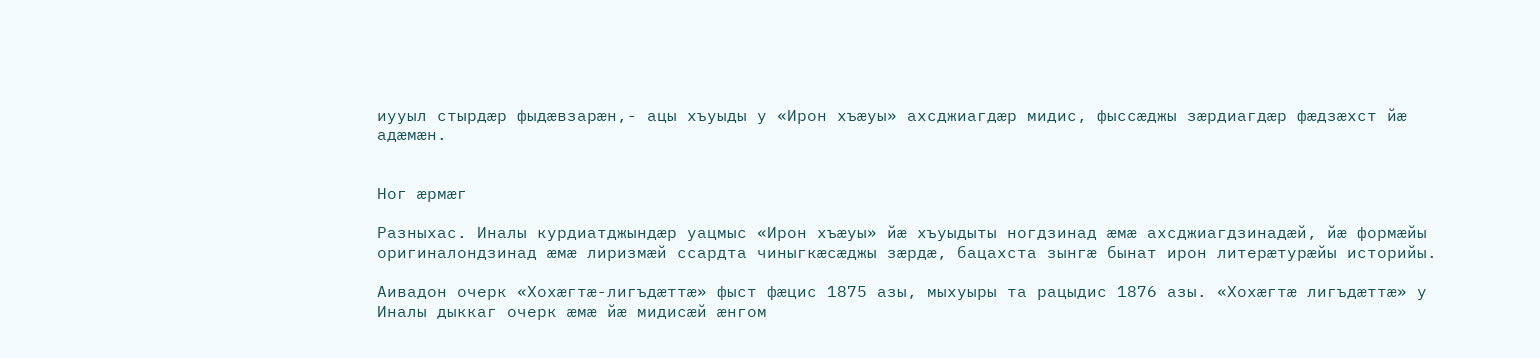иууыл стырдæр фыдæвзарæн,- ацы хъуыды у «Ирон хъæуы» ахсджиагдæр мидис, фыссæджы зæрдиагдæр фæдзæхст йæ адæмæн.


Ног æрмæг

Разныхас. Иналы курдиатджындæр уацмыс «Ирон хъæуы» йæ хъуыдыты ногдзинад æмæ ахсджиагдзинадæй, йæ формæйы оригиналондзинад æмæ лиризмæй ссардта чиныгкæсæджы зæрдæ, бацахста зынгæ бынат ирон литерæтурæйы историйы.

Аивадон очерк «Хохæгтæ-лигъдæттæ» фыст фæцис 1875 азы, мыхуыры та рацыдис 1876 азы. «Хохæгтæ лигъдæттæ» у Иналы дыккаг очерк æмæ йæ мидисæй æнгом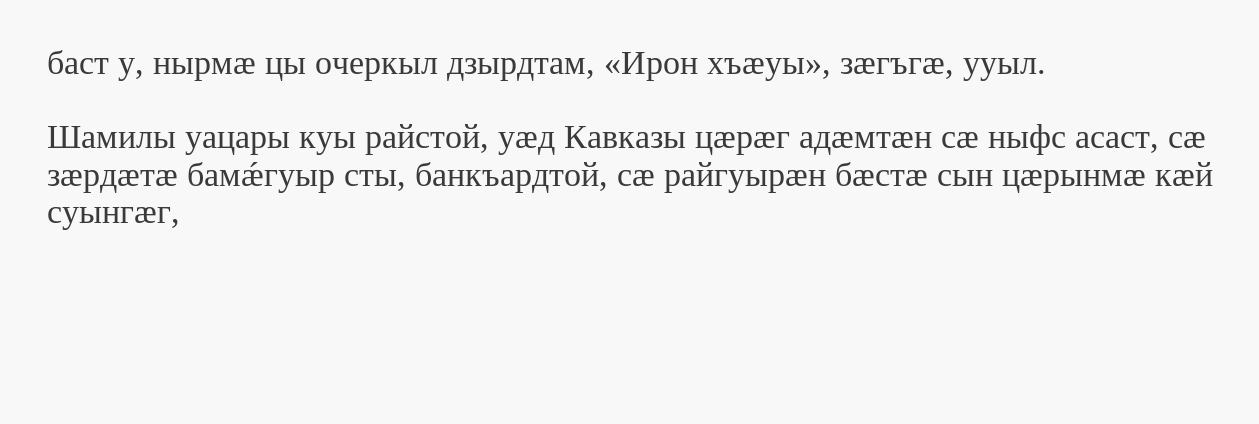баст у, нырмæ цы очеркыл дзырдтам, «Ирон хъæуы», зæгъгæ, ууыл.

Шамилы уацары куы райстой, уæд Кавказы цæрæг адæмтæн сæ ныфс асаст, сæ зæрдæтæ бамǽгуыр сты, банкъардтой, сæ райгуырæн бæстæ сын цæрынмæ кæй суынгæг,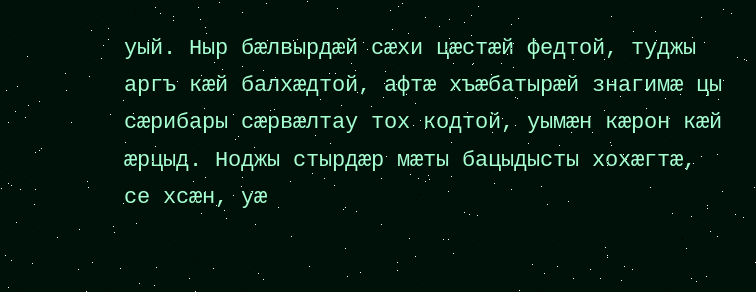уый. Ныр бæлвырдæй сæхи цæстæй федтой, туджы аргъ кæй балхæдтой, афтæ хъæбатырæй знагимæ цы сæрибары сæрвæлтау тох кодтой, уымæн кæрон кæй æрцыд. Ноджы стырдæр мæты бацыдысты хохæгтæ, се хсæн, уæ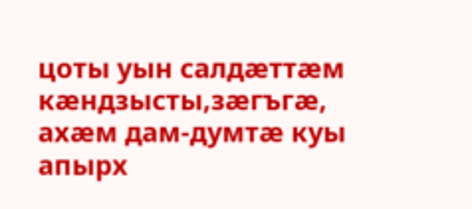цоты уын салдæттæм кæндзысты,зæгъгæ, ахæм дам-думтæ куы апырх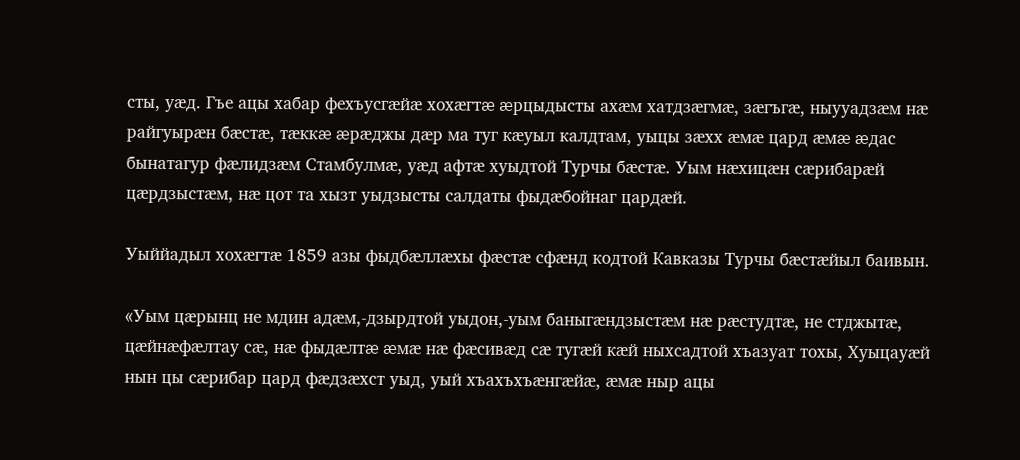сты, уæд. Гъе ацы хабар фехъусгæйæ хохæгтæ æрцыдысты ахæм хатдзæгмæ, зæгъгæ, ныууадзæм нæ райгуырæн бæстæ, тæккæ æрæджы дæр ма туг кæуыл калдтам, уыцы зæхх æмæ цард æмæ æдас бынатагур фæлидзæм Стамбулмæ, уæд афтæ хуыдтой Турчы бæстæ. Уым нæхицæн сæрибарæй цæрдзыстæм, нæ цот та хызт уыдзысты салдаты фыдæбойнаг цардæй.

Уыййадыл хохæгтæ 1859 азы фыдбæллæхы фæстæ сфæнд кодтой Кавказы Турчы бæстæйыл баивын.

«Уым цæрынц не мдин адæм,-дзырдтой уыдон,-уым баныгæндзыстæм нæ рæстудтæ, не стджытæ, цæйнæфæлтау сæ, нæ фыдæлтæ æмæ нæ фæсивæд сæ тугæй кæй ныхсадтой хъазуат тохы, Хуыцауæй нын цы сæрибар цард фæдзæхст уыд, уый хъахъхъæнгæйæ, æмæ ныр ацы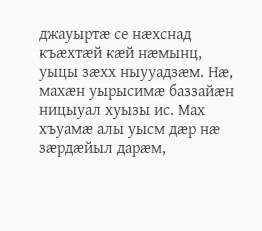джауыртæ се нæхснад къæхтæй кæй нæмынц, уыцы зæхх ныууадзæм. Нæ, махæн уырысимæ баззайæн ницыуал хуызы ис. Мах хъуамæ алы уысм дæр нæ зæрдæйыл дарæм,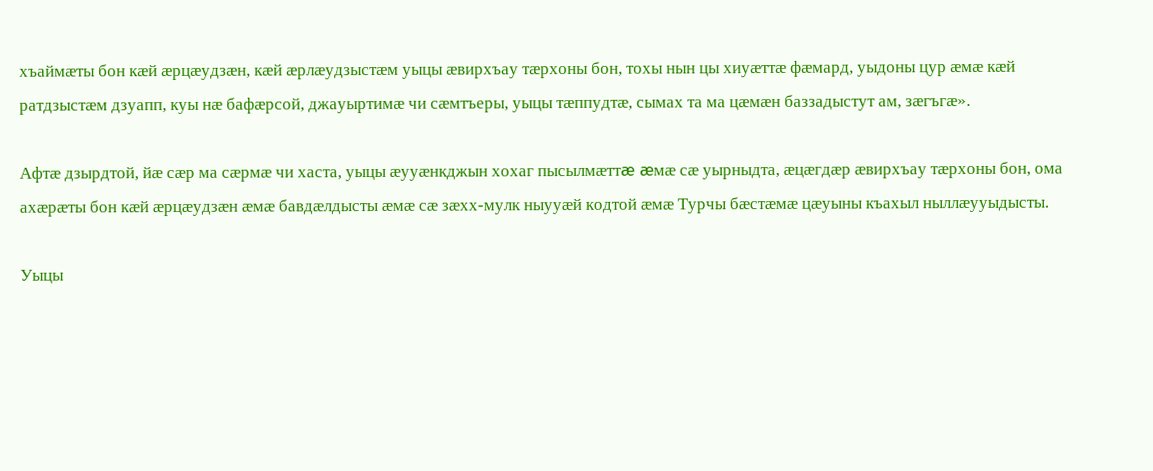хъаймæты бон кæй æрцæудзæн, кæй æрлæудзыстæм уыцы æвирхъау тæрхоны бон, тохы нын цы хиуæттæ фæмард, уыдоны цур æмæ кæй ратдзыстæм дзуапп, куы нæ бафæрсой, джауыртимæ чи сæмтъеры, уыцы тæппудтæ, сымах та ма цæмæн баззадыстут ам, зæгъгæ».

Афтæ дзырдтой, йæ сæр ма сæрмæ чи хаста, уыцы æууæнкджын хохаг пысылмæттæ æмæ сæ уырныдта, æцæгдæр æвирхъау тæрхоны бон, ома ахæрæты бон кæй æрцæудзæн æмæ бавдæлдысты æмæ сæ зæхх-мулк ныууæй кодтой æмæ Турчы бæстæмæ цæуыны къахыл ныллæууыдысты.

Уыцы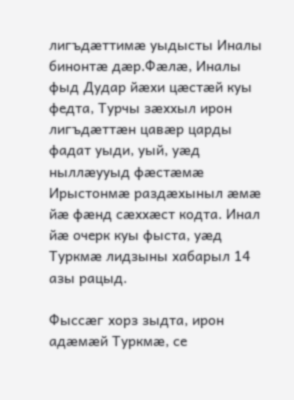лигъдæттимæ уыдысты Иналы бинонтæ дæр.Фæлæ, Иналы фыд Дудар йæхи цæстæй куы федта, Турчы зæххыл ирон лигъдæттæн цавæр царды фадат уыди, уый, уæд ныллæууыд фæстæмæ Ирыстонмæ раздæхыныл æмæ йæ фæнд сæххæст кодта. Инал йæ очерк куы фыста, уæд Туркмæ лидзыны хабарыл 14 азы рацыд.

Фыссæг хорз зыдта, ирон адæмæй Туркмæ, се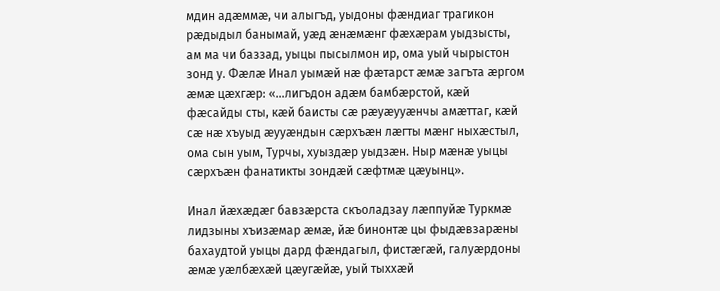мдин адæммæ, чи алыгъд, уыдоны фæндиаг трагикон рæдыдыл банымай, уæд æнæмæнг фæхæрам уыдзысты, ам ма чи баззад, уыцы пысылмон ир, ома уый чырыстон зонд у. Фæлæ Инал уымæй нæ фæтарст æмæ загъта æргом æмæ цæхгæр: «…лигъдон адæм бамбæрстой, кæй фæсайды сты, кæй баисты сæ рæуæууæнчы амæттаг, кæй сæ нæ хъуыд æууæндын сæрхъæн лæгты мæнг ныхæстыл, ома сын уым, Турчы, хуыздæр уыдзæн. Ныр мæнæ уыцы сæрхъæн фанатикты зондæй сæфтмæ цæуынц».

Инал йæхæдæг бавзæрста скъоладзау лæппуйæ Туркмæ лидзыны хъизæмар æмæ, йæ бинонтæ цы фыдæвзарæны бахаудтой уыцы дард фæндагыл, фистæгæй, галуæрдоны æмæ уæлбæхæй цæугæйæ, уый тыххæй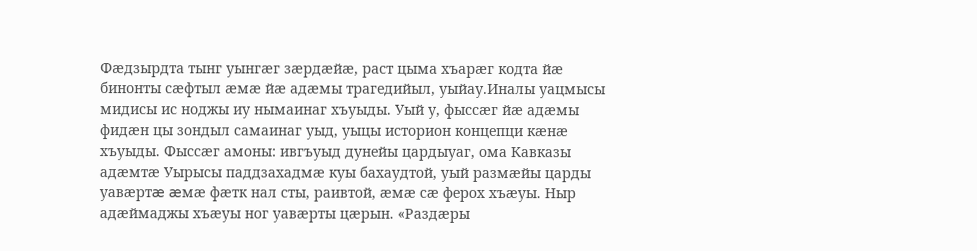Фæдзырдта тынг уынгæг зæрдæйæ, раст цыма хъарæг кодта йæ бинонты сæфтыл æмæ йæ адæмы трагедийыл, уыйау.Иналы уацмысы мидисы ис ноджы иу нымаинаг хъуыды. Уый у, фыссæг йæ адæмы фидæн цы зондыл самаинаг уыд, уыцы историон концепци кæнæ хъуыды. Фыссæг амоны: ивгъуыд дунейы цардыуаг, ома Кавказы адæмтæ Уырысы паддзахадмæ куы бахаудтой, уый размæйы царды уавæртæ æмæ фæтк нал сты, раивтой, æмæ сæ ферох хъæуы. Ныр адæймаджы хъæуы ног уавæрты цæрын. «Раздæры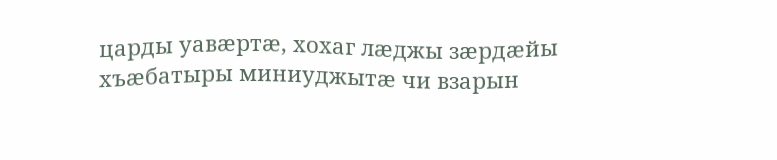царды уавæртæ, хохаг лæджы зæрдæйы хъæбатыры миниуджытæ чи взарын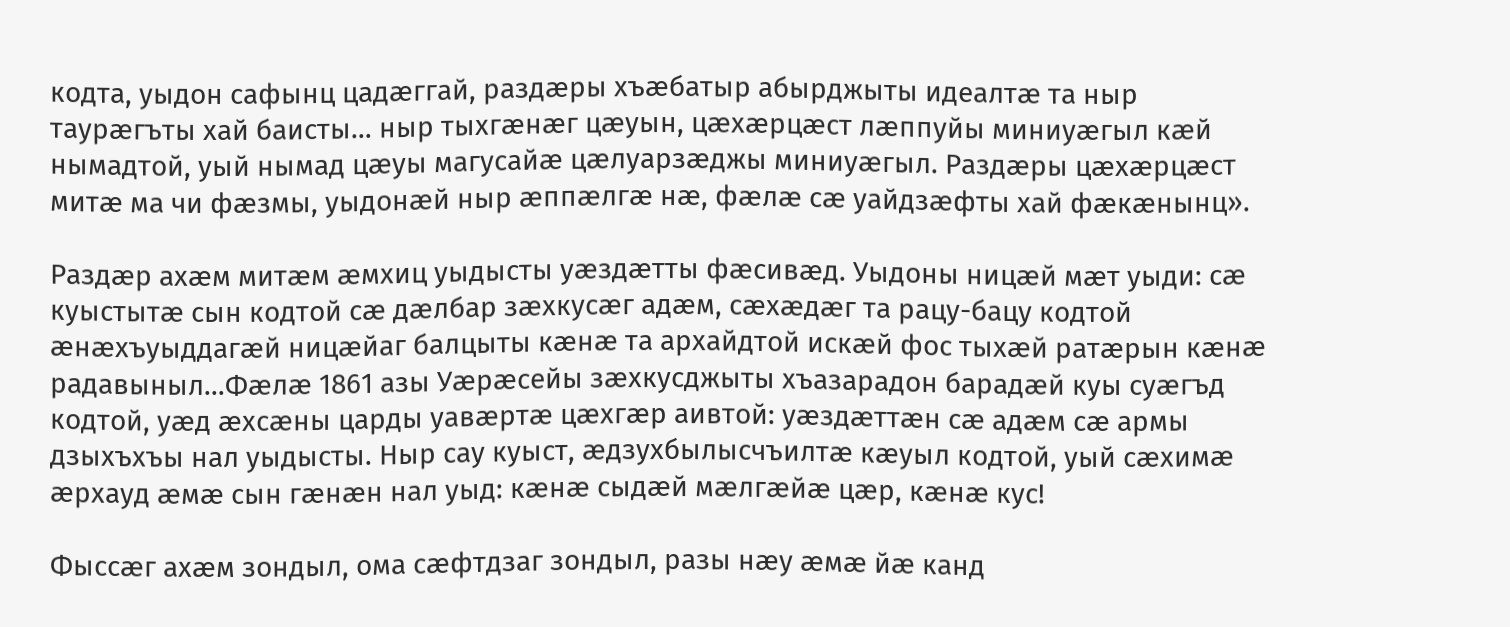кодта, уыдон сафынц цадæггай, раздæры хъæбатыр абырджыты идеалтæ та ныр таурæгъты хай баисты… ныр тыхгæнæг цæуын, цæхæрцæст лæппуйы миниуæгыл кæй нымадтой, уый нымад цæуы магусайæ цæлуарзæджы миниуæгыл. Раздæры цæхæрцæст митæ ма чи фæзмы, уыдонæй ныр æппæлгæ нæ, фæлæ сæ уайдзæфты хай фæкæнынц».

Раздæр ахæм митæм æмхиц уыдысты уæздæтты фæсивæд. Уыдоны ницæй мæт уыди: сæ куыстытæ сын кодтой сæ дæлбар зæхкусæг адæм, сæхæдæг та рацу-бацу кодтой æнæхъуыддагæй ницæйаг балцыты кæнæ та архайдтой искæй фос тыхæй ратæрын кæнæ радавыныл…Фæлæ 1861 азы Уæрæсейы зæхкусджыты хъазарадон барадæй куы суæгъд кодтой, уæд æхсæны царды уавæртæ цæхгæр аивтой: уæздæттæн сæ адæм сæ армы дзыхъхъы нал уыдысты. Ныр сау куыст, æдзухбылысчъилтæ кæуыл кодтой, уый сæхимæ æрхауд æмæ сын гæнæн нал уыд: кæнæ сыдæй мæлгæйæ цæр, кæнæ кус!

Фыссæг ахæм зондыл, ома сæфтдзаг зондыл, разы нæу æмæ йæ канд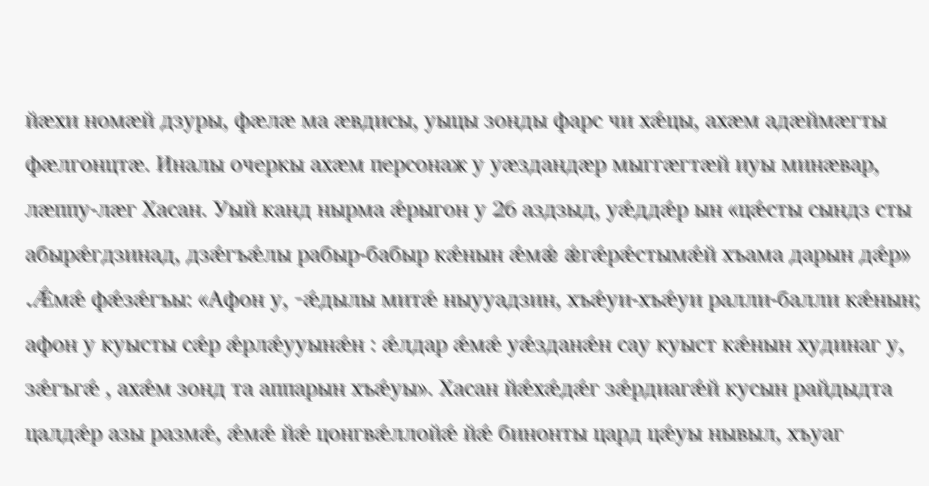йæхи номæй дзуры, фæлæ ма æвдисы, уыцы зонды фарс чи хǽцы, ахæм адæймæгты фæлгонцтæ. Иналы очеркы ахæм персонаж у уæздандæр мыггæгтæй иуы минæвар, лæппу-лæг Хасан. Уый канд нырма ǽрыгон у 26 аздзыд, уǽддǽр ын «цǽсты сындз сты абырǽгдзинад, дзǽгъǽлы рабыр-бабыр кǽнын ǽмǽ ǽгǽрǽстымǽй хъама дарын дǽр» .Ǽмǽ фǽзǽгъы: «Афон у, -ǽдылы митǽ ныууадзин, хъǽуи-хъǽуи ралли-балли кǽнын; афон у куысты сǽр ǽрлǽууынǽн : ǽлдар ǽмǽ уǽзданǽн сау куыст кǽнын худинаг у, зǽгъгǽ , ахǽм зонд та аппарын хъǽуы». Хасан йǽхǽдǽг зǽрдиагǽй кусын райдыдта цалдǽр азы размǽ, ǽмǽ йǽ цонгвǽллойǽ йǽ бинонты цард цǽуы нывыл, хъуаг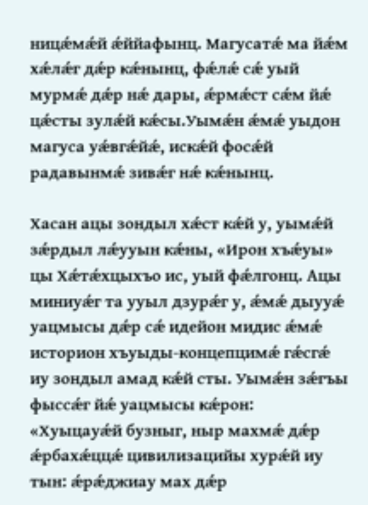ницǽмǽй ǽййафынц. Магусатǽ ма йǽм хǽлǽг дǽр кǽнынц, фǽлǽ сǽ уый мурмǽ дǽр нǽ дары, ǽрмǽст сǽм йǽ цǽсты зулǽй кǽсы.Уымǽн ǽмǽ уыдон магуса уǽвгǽйǽ, искǽй фосǽй радавынмǽ зивǽг нǽ кǽнынц.

Хасан ацы зондыл хǽст кǽй у, уымǽй зǽрдыл лǽууын кǽны, «Ирон хъǽуы» цы Хǽтǽхцыхъо ис, уый фǽлгонц. Ацы миниуǽг та ууыл дзурǽг у, ǽмǽ дыууǽ уацмысы дǽр сǽ идейон мидис ǽмǽ историон хъуыды-концепцимǽ гǽсгǽ иу зондыл амад кǽй сты. Уымǽн зǽгъы фыссǽг йǽ уацмысы кǽрон: «Хуыцауǽй бузныг, ныр махмǽ дǽр ǽрбахǽццǽ цивилизацийы хурǽй иу тын: ǽрǽджиау мах дǽр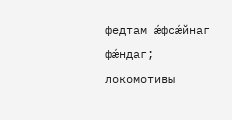федтам ǽфсǽйнаг фǽндаг; локомотивы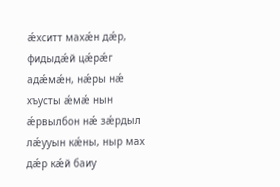ǽхситт махǽн дǽр, фидыдǽй цǽрǽг адǽмǽн, нǽры нǽ хъусты ǽмǽ нын ǽрвылбон нǽ зǽрдыл лǽууын кǽны, ныр мах дǽр кǽй баиу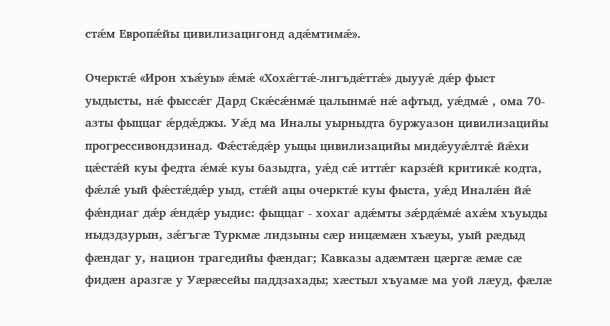стǽм Европǽйы цивилизацигонд адǽмтимǽ».

Очерктǽ «Ирон хъǽуы» ǽмǽ «Хохǽгтǽ-лигъдǽттǽ» дыууǽ дǽр фыст уыдысты, нǽ фыссǽг Дард Скǽсǽнмǽ цалынмǽ нǽ афтыд, уǽдмǽ , ома 70-азты фыццаг ǽрдǽджы. Уǽд ма Иналы уырныдта буржуазон цивилизацийы прогрессивондзинад. Фǽстǽдǽр уыцы цивилизацийы мидǽууǽлтǽ йǽхи цǽстǽй куы федта ǽмǽ куы базыдта, уǽд сǽ иттǽг карзǽй критикǽ кодта, фǽлǽ уый фǽстǽдǽр уыд, стǽй ацы очерктǽ куы фыста, уǽд Иналǽн йǽ фǽндиаг дǽр ǽндǽр уыдис: фыццаг - хохаг адǽмты зǽрдǽмǽ ахǽм хъуыды ныдздзурын, зǽгъгӕ Туркмӕ лидзыны сӕр ницӕмӕн хъӕуы, уый рӕдыд фӕндаг у, национ трагедийы фӕндаг; Кавказы адӕмтӕн цӕргӕ ӕмӕ сӕ фидӕн аразгӕ у Уӕрӕсейы паддзахады; хӕстыл хъуамӕ ма уой лӕуд, фӕлӕ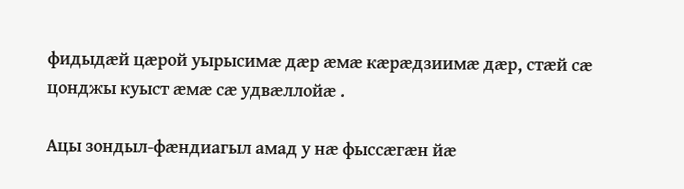фидыдӕй цӕрой уырысимӕ дӕр ӕмӕ кӕрӕдзиимӕ дӕр, стӕй сӕ цонджы куыст ӕмӕ сӕ удвӕллойӕ .

Ацы зондыл-фӕндиагыл амад у нӕ фыссӕгӕн йӕ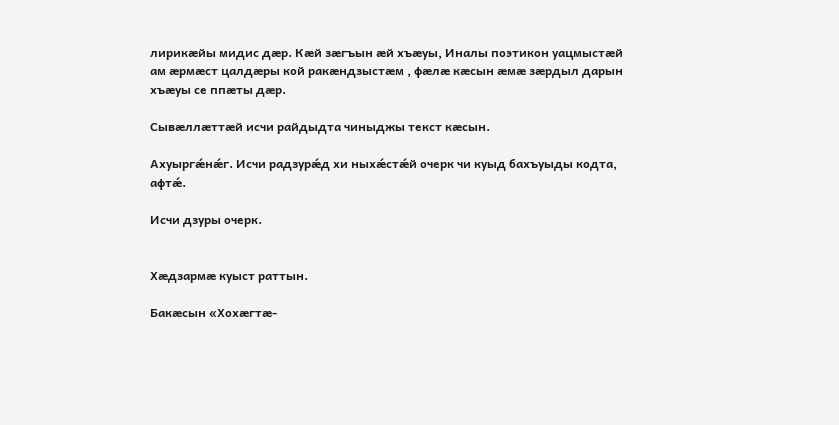лирикӕйы мидис дӕр. Кӕй зӕгъын ӕй хъӕуы, Иналы поэтикон уацмыстӕй ам ӕрмӕст цалдӕры кой ракӕндзыстӕм , фӕлӕ кӕсын ӕмӕ зӕрдыл дарын хъӕуы се ппӕты дӕр.

Сывæллæттæй исчи райдыдта чиныджы текст кæсын.

Ахуыргǽнǽг. Исчи радзурǽд хи ныхǽстǽй очерк чи куыд бахъуыды кодта, афтǽ.

Исчи дзуры очерк.


Хæдзармæ куыст раттын.

Бакæсын «Хохæгтæ-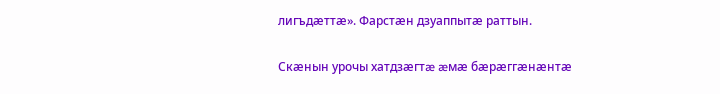лигъдæттæ». Фарстæн дзуаппытæ раттын.

Скæнын урочы хатдзæгтæ æмæ бæрæггæнæнтæ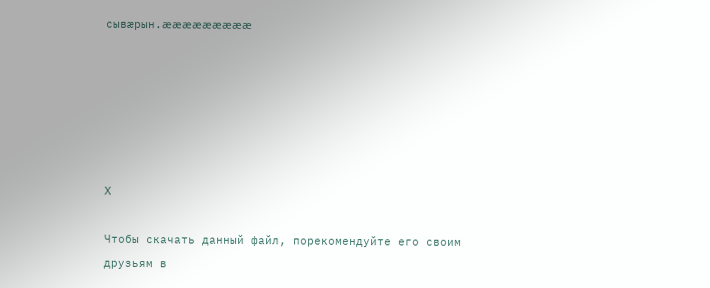сывæрын.æææææææææ






X

Чтобы скачать данный файл, порекомендуйте его своим друзьям в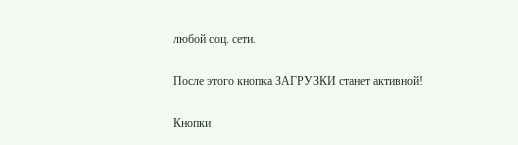любой соц. сети.

После этого кнопка ЗАГРУЗКИ станет активной!

Кнопки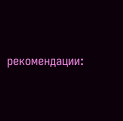рекомендации: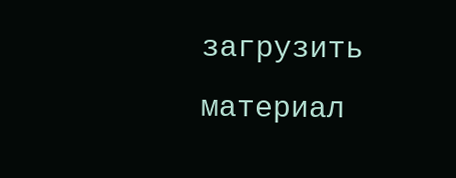загрузить материал